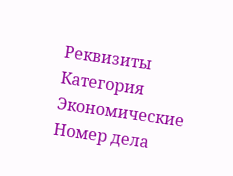Реквизиты
Категория Экономические Номер дела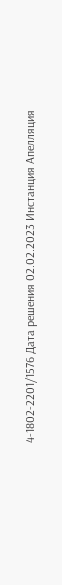4-1802-2201/1576 Дата решения 02.02.2023 Инстанция Апелляция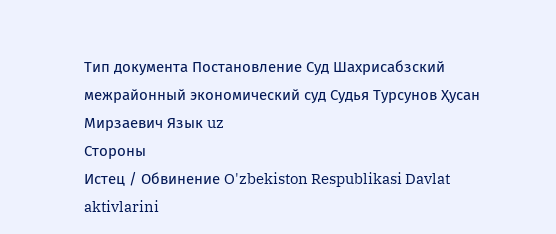Тип документа Постановление Суд Шахрисабзский межрайонный экономический суд Судья Турсунов Ҳусан Мирзаевич Язык uz
Стороны
Истец / Обвинение O'zbekiston Respublikasi Davlat aktivlarini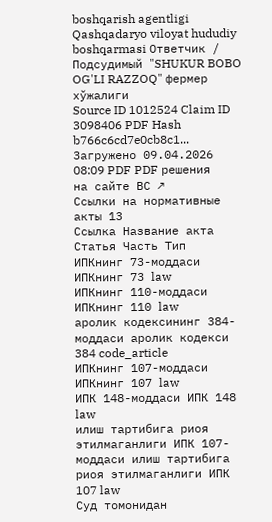boshqarish agentligi Qashqadaryo viloyat hududiy boshqarmasi Ответчик / Подсудимый "SHUKUR BOBO OG'LI RAZZOQ" фермер хўжалиги
Source ID 1012524 Claim ID 3098406 PDF Hash b766c6cd7e0cb8c1... Загружено 09.04.2026 08:09 PDF PDF решения на сайте ВС ↗
Ссылки на нормативные акты 13
Ссылка Название акта Статья Часть Тип
ИПКнинг 73-моддаси ИПКнинг 73 law
ИПКнинг 110-моддаси ИПКнинг 110 law
аролик кодексининг 384-моддаси аролик кодекси 384 code_article
ИПКнинг 107-моддаси ИПКнинг 107 law
ИПК 148-моддаси ИПК 148 law
илиш тартибига риоя этилмаганлиги ИПК 107-моддаси илиш тартибига риоя этилмаганлиги ИПК 107 law
Суд томонидан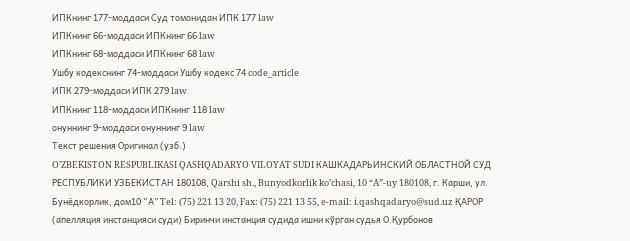ИПКнинг 177-моддаси Суд томонидан ИПК 177 law
ИПКнинг 66-моддаси ИПКнинг 66 law
ИПКнинг 68-моддаси ИПКнинг 68 law
Ушбу кодекснинг 74-моддаси Ушбу кодекс 74 code_article
ИПК 279-моддаси ИПК 279 law
ИПКнинг 118-моддаси ИПКнинг 118 law
онуннинг 9-моддаси онуннинг 9 law
Текст решения Оригинал (узб.)
O’ZBEKISTON RESPUBLIKASI QASHQADARYO VILOYAT SUDI КАШКАДАРЬИНСКИЙ ОБЛАСТНОЙ СУД РЕСПУБЛИКИ УЗБЕКИСТАН 180108, Qarshi sh., Bunyodkorlik ko’chasi, 10 “A”-uy 180108, г. Карши, ул. Бунёдкорлик, дом10 “А” Tel: (75) 221 13 20, Fax: (75) 221 13 55, e-mail: i.qashqadaryo@sud.uz ҚАРОР (апелляция инстанцияси суди) Биринчи инстанция судида ишни кўрган судья О.Қурбонов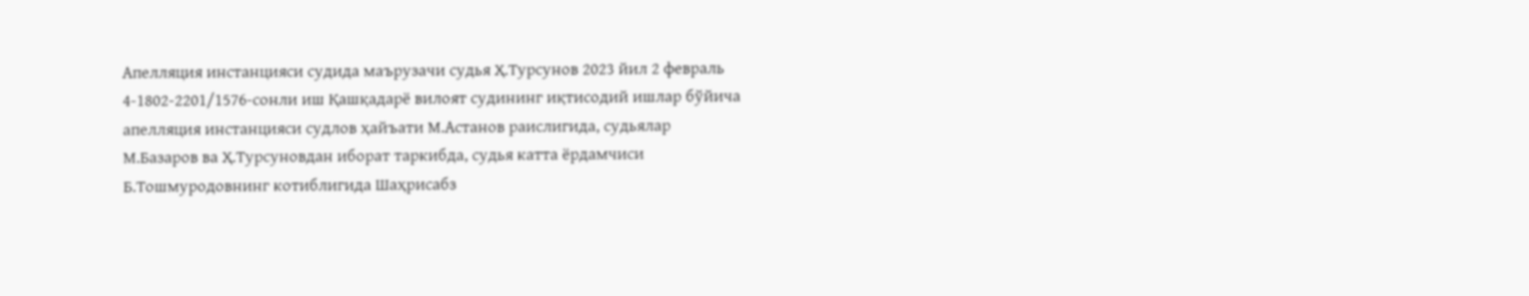Апелляция инстанцияси судида маърузачи судья Ҳ.Турсунов 2023 йил 2 февраль 4-1802-2201/1576-сонли иш Қашқадарё вилоят судининг иқтисодий ишлар бўйича апелляция инстанцияси судлов ҳайъати М.Астанов раислигида, судьялар М.Базаров ва Ҳ.Турсуновдан иборат таркибда, судья катта ёрдамчиси Б.Тошмуродовнинг котиблигида Шаҳрисабз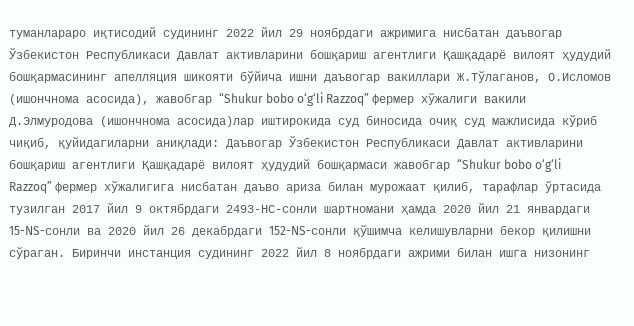туманлараро иқтисодий судининг 2022 йил 29 ноябрдаги ажримига нисбатан даъвогар Ўзбекистон Республикаси Давлат активларини бошқариш агентлиги Қашқадарё вилоят ҳудудий бошқармасининг апелляция шикояти бўйича ишни даъвогар вакиллари Ж.Тўлаганов, О.Исломов (ишончнома асосида), жавобгар “Shukur bobo o‘g‘li Razzoq” фермер хўжалиги вакили Д.Элмуродова (ишончнома асосида)лар иштирокида суд биносида очиқ суд мажлисида кўриб чиқиб, қуйидагиларни аниқлади: Даъвогар Ўзбекистон Республикаси Давлат активларини бошқариш агентлиги Қашқадарё вилоят ҳудудий бошқармаси жавобгар “Shukur bobo o‘g‘li Razzoq” фермер хўжалигига нисбатан даъво ариза билан мурожаат қилиб, тарафлар ўртасида тузилган 2017 йил 9 октябрдаги 2493-НС-сонли шартномани ҳамда 2020 йил 21 январдаги 15-NS-сонли ва 2020 йил 26 декабрдаги 152-NS-сонли қўшимча келишувларни бекор қилишни сўраган. Биринчи инстанция судининг 2022 йил 8 ноябрдаги ажрими билан ишга низонинг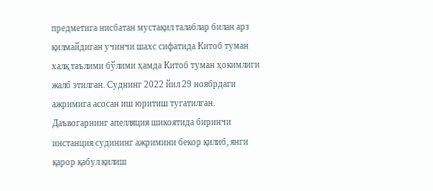предметига нисбатан мустақил талаблар билан арз қилмайдиган учинчи шахс сифатида Китоб туман халқ таълими бўлими ҳамда Китоб туман ҳокимлиги жалб этилган. Суднинг 2022 йил 29 ноябрдаги ажримига асосан иш юритиш тугатилган. Даъвогарнинг апелляция шикоятида биринчи инстанция судининг ажримини бекор қилиб, янги қарор қабул қилиш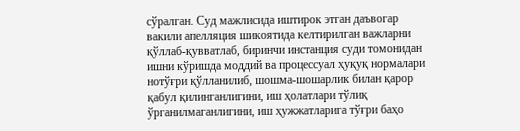сўралган. Суд мажлисида иштирок этган даъвогар вакили апелляция шикоятида келтирилган важларни қўллаб-қувватлаб, биринчи инстанция суди томонидан ишни кўришда моддий ва процессуал ҳуқуқ нормалари нотўғри қўлланилиб, шошма-шошарлик билан қарор қабул қилинганлигини, иш ҳолатлари тўлиқ ўрганилмаганлигини, иш ҳужжатларига тўғри баҳо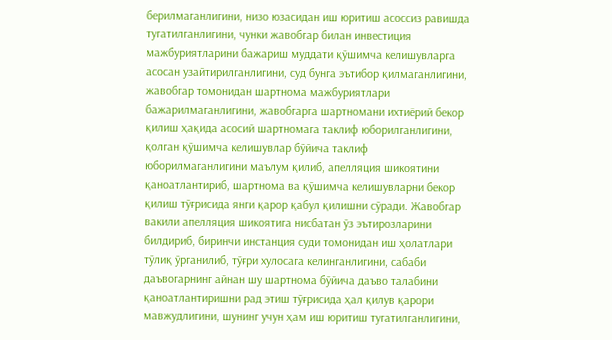берилмаганлигини, низо юзасидан иш юритиш асоссиз равишда тугатилганлигини, чунки жавобгар билан инвестиция мажбуриятларини бажариш муддати қўшимча келишувларга асосан узайтирилганлигини, суд бунга эътибор қилмаганлигини, жавобгар томонидан шартнома мажбуриятлари бажарилмаганлигини, жавобгарга шартномани ихтиёрий бекор қилиш ҳақида асосий шартномага таклиф юборилганлигини, қолган қўшимча келишувлар бўйича таклиф юборилмаганлигини маълум қилиб, апелляция шикоятини қаноатлантириб, шартнома ва қўшимча келишувларни бекор қилиш тўғрисида янги қарор қабул қилишни сўради. Жавобгар вакили апелляция шикоятига нисбатан ўз эътирозларини билдириб, биринчи инстанция суди томонидан иш ҳолатлари тўлиқ ўрганилиб, тўғри хулосага келинганлигини, сабаби даъвогарнинг айнан шу шартнома бўйича даъво талабини қаноатлантиришни рад этиш тўғрисида ҳал қилув қарори мавжудлигини, шунинг учун ҳам иш юритиш тугатилганлигини,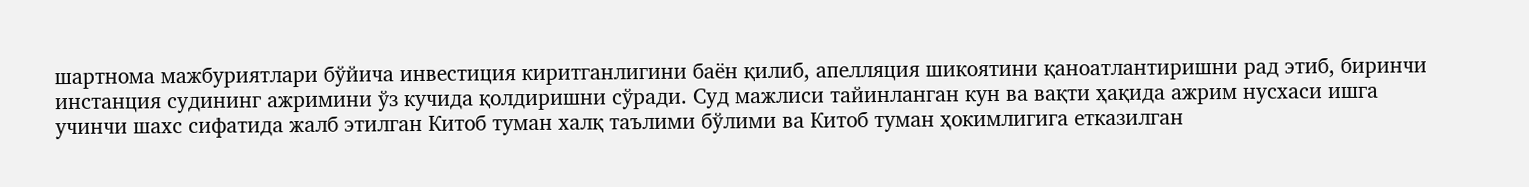шартнома мажбуриятлари бўйича инвестиция киритганлигини баён қилиб, апелляция шикоятини қаноатлантиришни рад этиб, биринчи инстанция судининг ажримини ўз кучида қолдиришни сўради. Суд мажлиси тайинланган кун ва вақти ҳақида ажрим нусхаси ишга учинчи шахс сифатида жалб этилган Китоб туман халқ таълими бўлими ва Китоб туман ҳокимлигига етказилган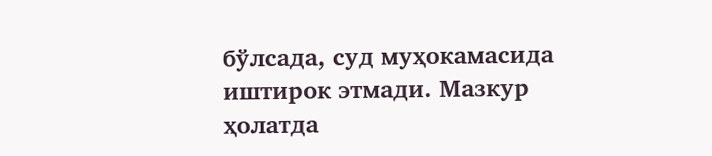бўлсада, суд муҳокамасида иштирок этмади. Мазкур ҳолатда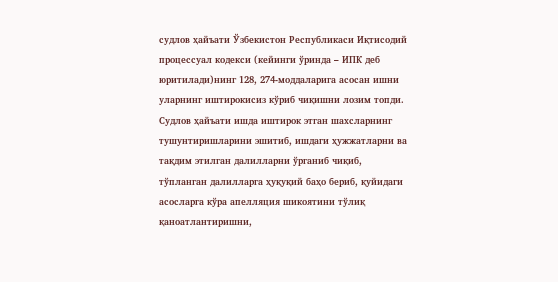судлов ҳайъати Ўзбекистон Республикаси Иқтисодий процессуал кодекси (кейинги ўринда – ИПК деб юритилади)нинг 128, 274-моддаларига асосан ишни уларнинг иштирокисиз кўриб чиқишни лозим топди. Судлов ҳайъати ишда иштирок этган шахсларнинг тушунтиришларини эшитиб, ишдаги ҳужжатларни ва тақдим этилган далилларни ўрганиб чиқиб, тўпланган далилларга ҳуқуқий баҳо бериб, қуйидаги асосларга кўра апелляция шикоятини тўлиқ қаноатлантиришни,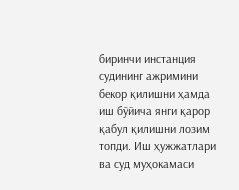биринчи инстанция судининг ажримини бекор қилишни ҳамда иш бўйича янги қарор қабул қилишни лозим топди. Иш ҳужжатлари ва суд муҳокамаси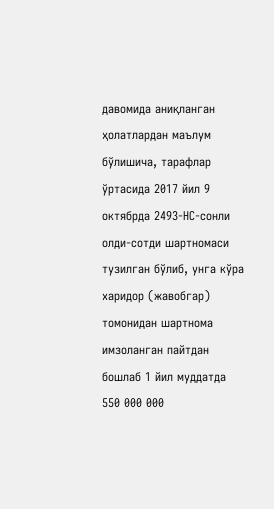давомида аниқланган ҳолатлардан маълум бўлишича, тарафлар ўртасида 2017 йил 9 октябрда 2493-НС-сонли олди-сотди шартномаси тузилган бўлиб, унга кўра харидор (жавобгар) томонидан шартнома имзоланган пайтдан бошлаб 1 йил муддатда 550 000 000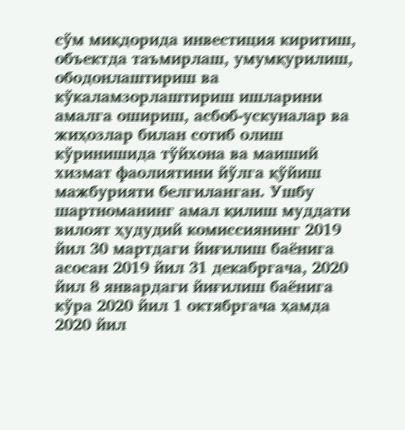сўм миқдорида инвестиция киритиш, объектда таъмирлаш, умумқурилиш, ободонлаштириш ва кўкаламзорлаштириш ишларини амалга ошириш, асбоб-ускуналар ва жиҳозлар билан сотиб олиш кўринишида тўйхона ва маиший хизмат фаолиятини йўлга қўйиш мажбурияти белгиланган. Ушбу шартноманинг амал қилиш муддати вилоят ҳудудий комиссиянинг 2019 йил 30 мартдаги йиғилиш баёнига асосан 2019 йил 31 декабргача, 2020 йил 8 январдаги йиғилиш баёнига кўра 2020 йил 1 октябргача ҳамда 2020 йил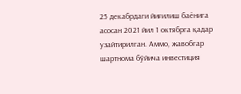25 декабрдаги йиғилиш баёнига асосан 2021 йил 1 октябрга қадар узайтирилган. Аммо, жавобгар шартнома бўйича инвестиция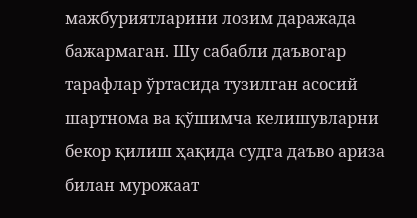мажбуриятларини лозим даражада бажармаган. Шу сабабли даъвогар тарафлар ўртасида тузилган асосий шартнома ва қўшимча келишувларни бекор қилиш ҳақида судга даъво ариза билан мурожаат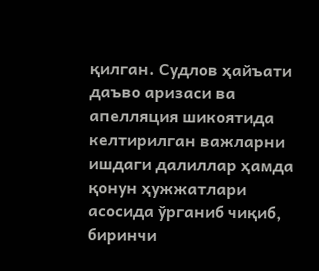қилган. Судлов ҳайъати даъво аризаси ва апелляция шикоятида келтирилган важларни ишдаги далиллар ҳамда қонун ҳужжатлари асосида ўрганиб чиқиб, биринчи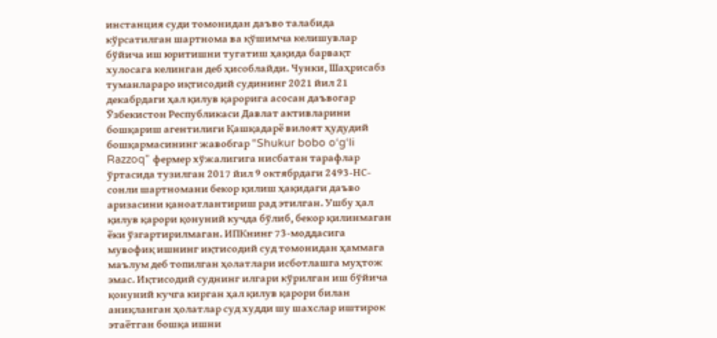инстанция суди томонидан даъво талабида кўрсатилган шартнома ва қўшимча келишувлар бўйича иш юритишни тугатиш ҳақида барвақт хулосага келинган деб ҳисоблайди. Чунки, Шаҳрисабз туманлараро иқтисодий судининг 2021 йил 21 декабрдаги ҳал қилув қарорига асосан даъвогар Ўзбекистон Республикаси Давлат активларини бошқариш агентилиги Қашқадарё вилоят ҳудудий бошқармасининг жавобгар “Shukur bobo o‘g‘li Razzoq” фермер хўжалигига нисбатан тарафлар ўртасида тузилган 2017 йил 9 октябрдаги 2493-НС-сонли шартномани бекор қилиш ҳақидаги даъво аризасини қаноатлантириш рад этилган. Ушбу ҳал қилув қарори қонуний кучда бўлиб, бекор қилинмаган ёки ўзгартирилмаган. ИПКнинг 73-моддасига мувофиқ ишнинг иқтисодий суд томонидан ҳаммага маълум деб топилган ҳолатлари исботлашга муҳтож эмас. Иқтисодий суднинг илгари кўрилган иш бўйича қонуний кучга кирган ҳал қилув қарори билан аниқланган ҳолатлар суд худди шу шахслар иштирок этаётган бошқа ишни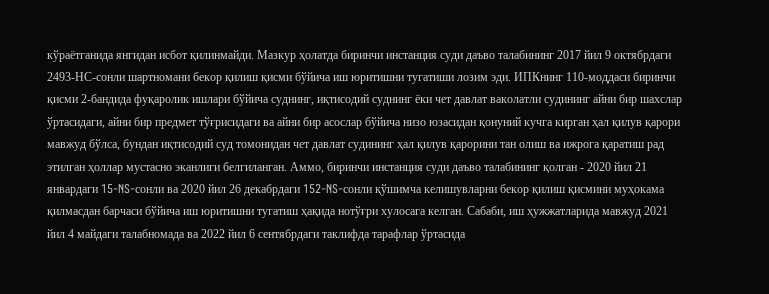кўраётганида янгидан исбот қилинмайди. Мазкур ҳолатда биринчи инстанция суди даъво талабининг 2017 йил 9 октябрдаги 2493-НС-сонли шартномани бекор қилиш қисми бўйича иш юритишни тугатиши лозим эди. ИПКнинг 110-моддаси биринчи қисми 2-бандида фуқаролик ишлари бўйича суднинг, иқтисодий суднинг ёки чет давлат ваколатли судининг айни бир шахслар ўртасидаги, айни бир предмет тўғрисидаги ва айни бир асослар бўйича низо юзасидан қонуний кучга кирган ҳал қилув қарори мавжуд бўлса, бундан иқтисодий суд томонидан чет давлат судининг ҳал қилув қарорини тан олиш ва ижрога қаратиш рад этилган ҳоллар мустасно эканлиги белгиланган. Аммо, биринчи инстанция суди даъво талабининг қолган - 2020 йил 21 январдаги 15-NS-сонли ва 2020 йил 26 декабрдаги 152-NS-сонли қўшимча келишувларни бекор қилиш қисмини муҳокама қилмасдан барчаси бўйича иш юритишни тугатиш ҳақида нотўғри хулосага келган. Сабаби, иш ҳужжатларида мавжуд 2021 йил 4 майдаги талабномада ва 2022 йил 6 сентябрдаги таклифда тарафлар ўртасида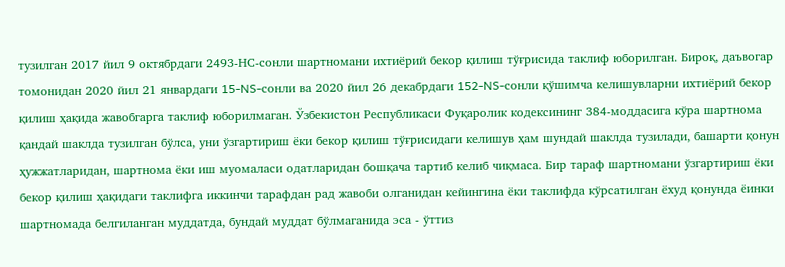тузилган 2017 йил 9 октябрдаги 2493-НС-сонли шартномани ихтиёрий бекор қилиш тўғрисида таклиф юборилган. Бироқ, даъвогар томонидан 2020 йил 21 январдаги 15-NS-сонли ва 2020 йил 26 декабрдаги 152-NS-сонли қўшимча келишувларни ихтиёрий бекор қилиш ҳақида жавобгарга таклиф юборилмаган. Ўзбекистон Республикаси Фуқаролик кодексининг 384-моддасига кўра шартнома қандай шаклда тузилган бўлса, уни ўзгартириш ёки бекор қилиш тўғрисидаги келишув ҳам шундай шаклда тузилади, башарти қонун ҳужжатларидан, шартнома ёки иш муомаласи одатларидан бошқача тартиб келиб чиқмаса. Бир тараф шартномани ўзгартириш ёки бекор қилиш ҳақидаги таклифга иккинчи тарафдан рад жавоби олганидан кейингина ёки таклифда кўрсатилган ёхуд қонунда ёинки шартномада белгиланган муддатда, бундай муддат бўлмаганида эса - ўттиз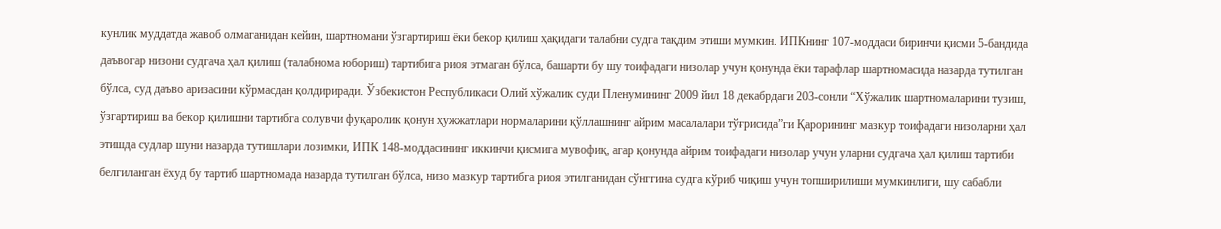кунлик муддатда жавоб олмаганидан кейин, шартномани ўзгартириш ёки бекор қилиш ҳақидаги талабни судга тақдим этиши мумкин. ИПКнинг 107-моддаси биринчи қисми 5-бандида даъвогар низони судгача ҳал қилиш (талабнома юбориш) тартибига риоя этмаган бўлса, башарти бу шу тоифадаги низолар учун қонунда ёки тарафлар шартномасида назарда тутилган бўлса, суд даъво аризасини кўрмасдан қолдириради. Ўзбекистон Республикаси Олий хўжалик суди Пленумининг 2009 йил 18 декабрдаги 203-сонли “Хўжалик шартномаларини тузиш, ўзгартириш ва бекор қилишни тартибга солувчи фуқаролик қонун ҳужжатлари нормаларини қўллашнинг айрим масалалари тўғрисида”ги Қарорининг мазкур тоифадаги низоларни ҳал этишда судлар шуни назарда тутишлари лозимки, ИПК 148-моддасининг иккинчи қисмига мувофиқ, агар қонунда айрим тоифадаги низолар учун уларни судгача ҳал қилиш тартиби белгиланган ёхуд бу тартиб шартномада назарда тутилган бўлса, низо мазкур тартибга риоя этилганидан сўнггина судга кўриб чиқиш учун топширилиши мумкинлиги, шу сабабли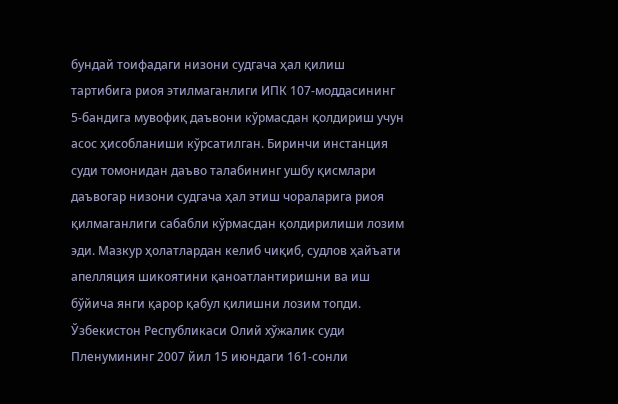бундай тоифадаги низони судгача ҳал қилиш тартибига риоя этилмаганлиги ИПК 107-моддасининг 5-бандига мувофиқ даъвони кўрмасдан қолдириш учун асос ҳисобланиши кўрсатилган. Биринчи инстанция суди томонидан даъво талабининг ушбу қисмлари даъвогар низони судгача ҳал этиш чораларига риоя қилмаганлиги сабабли кўрмасдан қолдирилиши лозим эди. Мазкур ҳолатлардан келиб чиқиб, судлов ҳайъати апелляция шикоятини қаноатлантиришни ва иш бўйича янги қарор қабул қилишни лозим топди. Ўзбекистон Республикаси Олий хўжалик суди Пленумининг 2007 йил 15 июндаги 161-сонли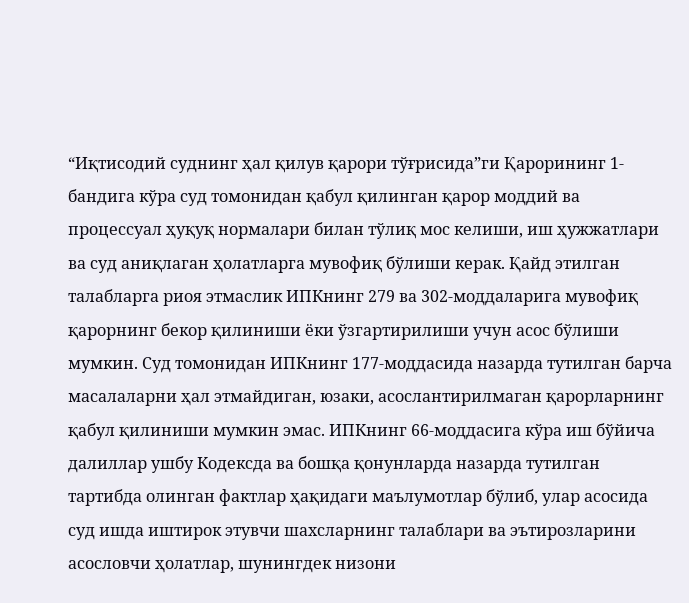“Иқтисодий суднинг ҳал қилув қарори тўғрисида”ги Қарорининг 1-бандига кўра суд томонидан қабул қилинган қарор моддий ва процессуал ҳуқуқ нормалари билан тўлиқ мос келиши, иш ҳужжатлари ва суд аниқлаган ҳолатларга мувофиқ бўлиши керак. Қайд этилган талабларга риоя этмаслик ИПКнинг 279 ва 302-моддаларига мувофиқ қарорнинг бекор қилиниши ёки ўзгартирилиши учун асос бўлиши мумкин. Суд томонидан ИПКнинг 177-моддасида назарда тутилган барча масалаларни ҳал этмайдиган, юзаки, асослантирилмаган қарорларнинг қабул қилиниши мумкин эмас. ИПКнинг 66-моддасига кўра иш бўйича далиллар ушбу Кодексда ва бошқа қонунларда назарда тутилган тартибда олинган фактлар ҳақидаги маълумотлар бўлиб, улар асосида суд ишда иштирок этувчи шахсларнинг талаблари ва эътирозларини асословчи ҳолатлар, шунингдек низони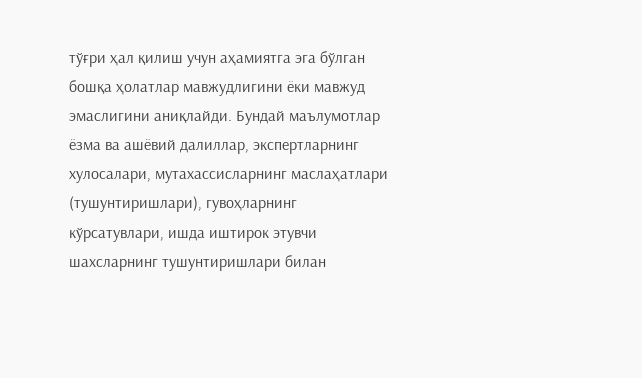тўғри ҳал қилиш учун аҳамиятга эга бўлган бошқа ҳолатлар мавжудлигини ёки мавжуд эмаслигини аниқлайди. Бундай маълумотлар ёзма ва ашёвий далиллар, экспертларнинг хулосалари, мутахассисларнинг маслаҳатлари (тушунтиришлари), гувоҳларнинг кўрсатувлари, ишда иштирок этувчи шахсларнинг тушунтиришлари билан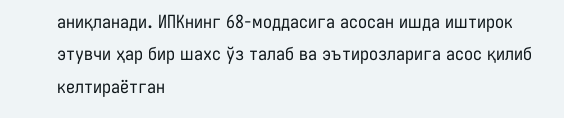аниқланади. ИПКнинг 68-моддасига асосан ишда иштирок этувчи ҳар бир шахс ўз талаб ва эътирозларига асос қилиб келтираётган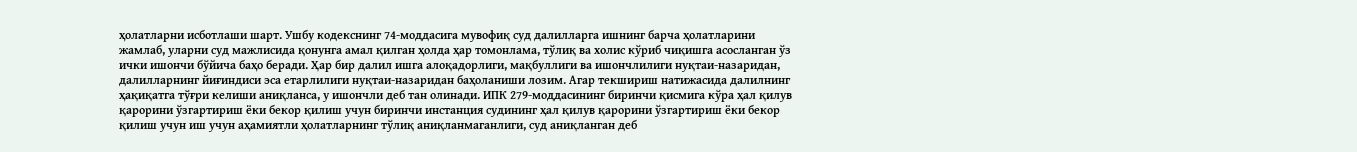ҳолатларни исботлаши шарт. Ушбу кодекснинг 74-моддасига мувофиқ суд далилларга ишнинг барча ҳолатларини жамлаб, уларни суд мажлисида қонунга амал қилган ҳолда ҳар томонлама, тўлиқ ва холис кўриб чиқишга асосланган ўз ички ишончи бўйича баҳо беради. Ҳар бир далил ишга алоқадорлиги, мақбуллиги ва ишончлилиги нуқтаи-назаридан, далилларнинг йиғиндиси эса етарлилиги нуқтаи-назаридан баҳоланиши лозим. Агар текшириш натижасида далилнинг ҳақиқатга тўғри келиши аниқланса, у ишончли деб тан олинади. ИПК 279-моддасининг биринчи қисмига кўра ҳал қилув қарорини ўзгартириш ёки бекор қилиш учун биринчи инстанция судининг ҳал қилув қарорини ўзгартириш ёки бекор қилиш учун иш учун аҳамиятли ҳолатларнинг тўлиқ аниқланмаганлиги, суд аниқланган деб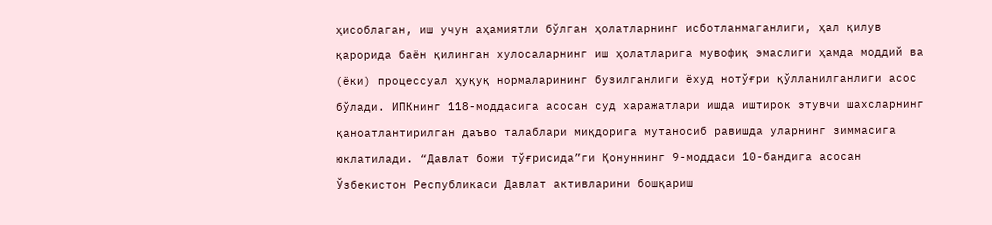ҳисоблаган, иш учун аҳамиятли бўлган ҳолатларнинг исботланмаганлиги, ҳал қилув қарорида баён қилинган хулосаларнинг иш ҳолатларига мувофиқ эмаслиги ҳамда моддий ва (ёки) процессуал ҳуқуқ нормаларининг бузилганлиги ёхуд нотўғри қўлланилганлиги асос бўлади. ИПКнинг 118-моддасига асосан суд харажатлари ишда иштирок этувчи шахсларнинг қаноатлантирилган даъво талаблари миқдорига мутаносиб равишда уларнинг зиммасига юклатилади. “Давлат божи тўғрисида”ги Қонуннинг 9-моддаси 10-бандига асосан Ўзбекистон Республикаси Давлат активларини бошқариш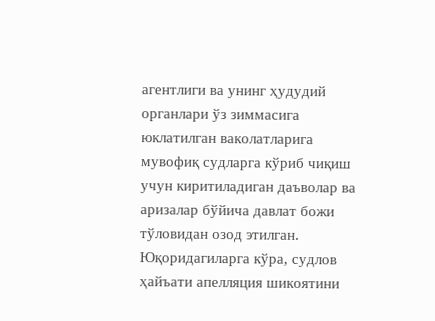агентлиги ва унинг ҳудудий органлари ўз зиммасига юклатилган ваколатларига мувофиқ судларга кўриб чиқиш учун киритиладиган даъволар ва аризалар бўйича давлат божи тўловидан озод этилган. Юқоридагиларга кўра, судлов ҳайъати апелляция шикоятини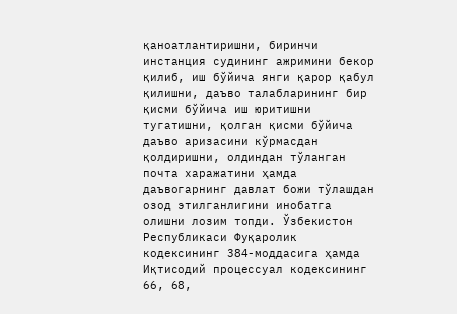қаноатлантиришни, биринчи инстанция судининг ажримини бекор қилиб, иш бўйича янги қарор қабул қилишни, даъво талабларининг бир қисми бўйича иш юритишни тугатишни, қолган қисми бўйича даъво аризасини кўрмасдан қолдиришни, олдиндан тўланган почта харажатини ҳамда даъвогарнинг давлат божи тўлашдан озод этилганлигини инобатга олишни лозим топди. Ўзбекистон Республикаси Фуқаролик кодексининг 384-моддасига ҳамда Иқтисодий процессуал кодексининг 66, 68,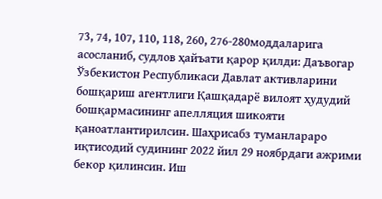73, 74, 107, 110, 118, 260, 276-280моддаларига асосланиб, судлов ҳайъати қарор қилди: Даъвогар Ўзбекистон Республикаси Давлат активларини бошқариш агентлиги Қашқадарё вилоят ҳудудий бошқармасининг апелляция шикояти қаноатлантирилсин. Шаҳрисабз туманлараро иқтисодий судининг 2022 йил 29 ноябрдаги ажрими бекор қилинсин. Иш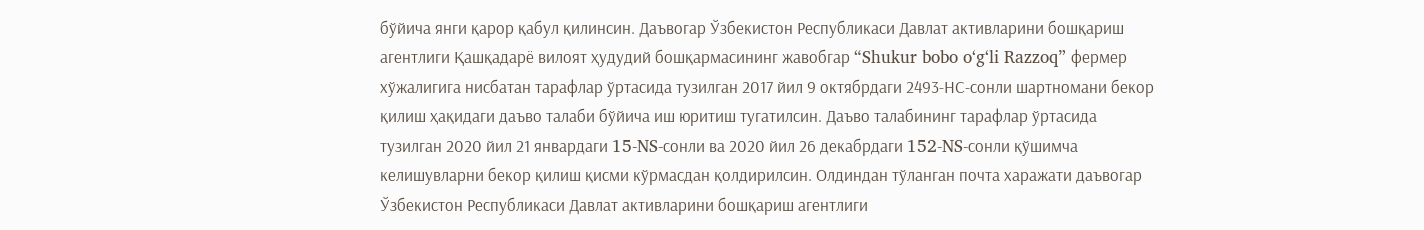бўйича янги қарор қабул қилинсин. Даъвогар Ўзбекистон Республикаси Давлат активларини бошқариш агентлиги Қашқадарё вилоят ҳудудий бошқармасининг жавобгар “Shukur bobo o‘g‘li Razzoq” фермер хўжалигига нисбатан тарафлар ўртасида тузилган 2017 йил 9 октябрдаги 2493-НС-сонли шартномани бекор қилиш ҳақидаги даъво талаби бўйича иш юритиш тугатилсин. Даъво талабининг тарафлар ўртасида тузилган 2020 йил 21 январдаги 15-NS-сонли ва 2020 йил 26 декабрдаги 152-NS-сонли қўшимча келишувларни бекор қилиш қисми кўрмасдан қолдирилсин. Олдиндан тўланган почта харажати даъвогар Ўзбекистон Республикаси Давлат активларини бошқариш агентлиги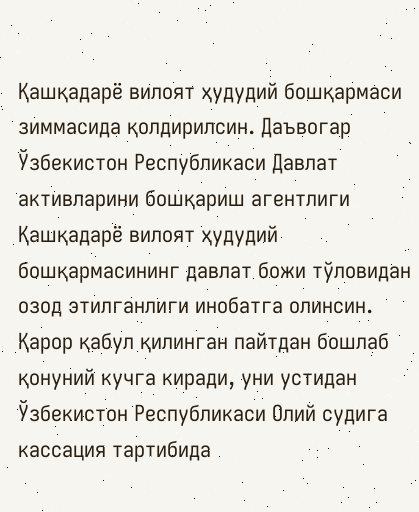Қашқадарё вилоят ҳудудий бошқармаси зиммасида қолдирилсин. Даъвогар Ўзбекистон Республикаси Давлат активларини бошқариш агентлиги Қашқадарё вилоят ҳудудий бошқармасининг давлат божи тўловидан озод этилганлиги инобатга олинсин. Қарор қабул қилинган пайтдан бошлаб қонуний кучга киради, уни устидан Ўзбекистон Республикаси Олий судига кассация тартибида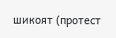шикоят (протест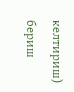келтириш) бериш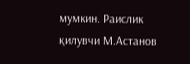мумкин. Раислик қилувчи М.Астанов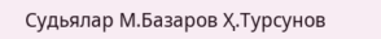Судьялар М.Базаров Ҳ.Турсунов